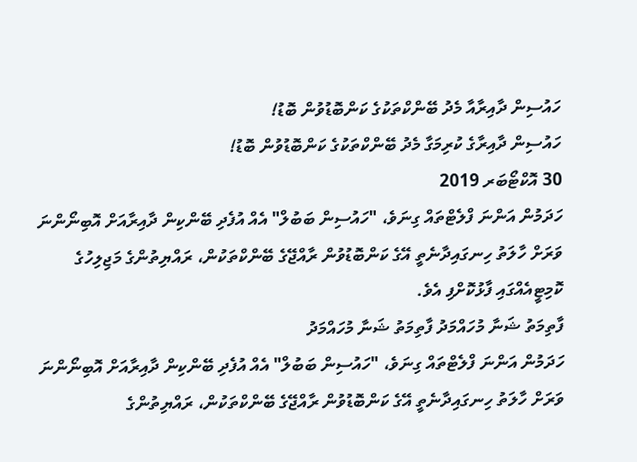ހައުސިން ދާއިރާއާ މެދު ބޭންކްތަކުގެ ކަންބޮޑުވުން ބޮޑު!
ހައުސިން ދާއިރާގެ ކުރިމަގާ މެދު ބޭންކްތަކުގެ ކަންބޮޑުވުން ބޮޑު!
30 އޮކްޓޯބަރ 2019
ހަދަމުން އަންނަ ފްލެޓްތައް ގިނަވެ، "ހައުސިން ބަބުލް" އެއް އުފެދި ބޭންކިން ދާއިރާއަށް އޮބިނޯންނަ ވަރަށް ހާލަތު ހިނގައިދާނެތީ އޭގެ ކަންބޮޑުވުން ރާއްޖޭގެ ބޭންކްތަކުން، ރައްޔިތުންގެ މަޖިލިހުގެ ކޮމިޓީއެއްގައި ފާޅުކޮށްފި އެވެ.
ފާތިމަތު ޝަނާ މުހައްމަދު ފާތިމަތު ޝަނާ މުހައްމަދު
ހަދަމުން އަންނަ ފްލެޓްތައް ގިނަވެ، "ހައުސިން ބަބުލް" އެއް އުފެދި ބޭންކިން ދާއިރާއަށް އޮބިނޯންނަ ވަރަށް ހާލަތު ހިނގައިދާނެތީ އޭގެ ކަންބޮޑުވުން ރާއްޖޭގެ ބޭންކްތަކުން، ރައްޔިތުންގެ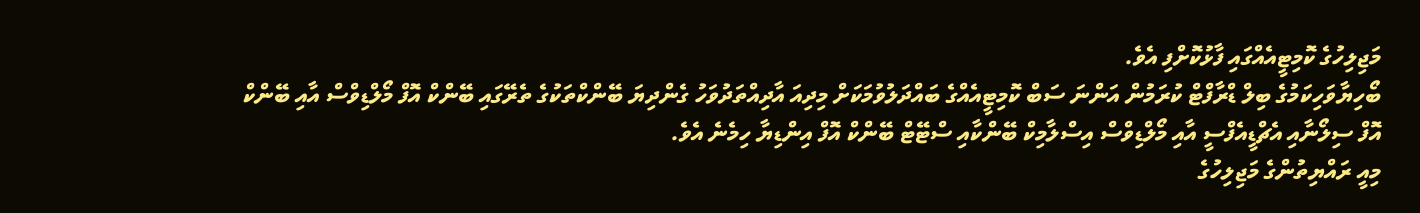މަޖިލިހުގެ ކޮމިޓީއެއްގައި ފާޅުކޮށްފި އެވެ.
ބޯހިޔާވަހިކަމުގެ ބިލް ޑްރާފްޓް ކުރަމުން އަންނަ ސަބް ކޮމިޓީއެއްގެ ބައްދަލުވުމަކަށް މިދިއަ އާދިއްތަދުވަހު ގެންދިޔަ ބޭންކްތަކުގެ ތެރޭގައި ބޭންކް އޮފް މޯލްޑިވްސް އާއި ބޭންކް އޮފް ސިލޯނާއި އެޗްޑީއެފްސީ އާއި މޯލްޑިވްސް އިސްލާމިކް ބޭންކާއި ސްޓޭޓް ބޭންކް އޮފް އިންޑިޔާ ހިމެނެ އެވެ.
މިއީ ރައްޔިތުންގެ މަޖިލިހުގެ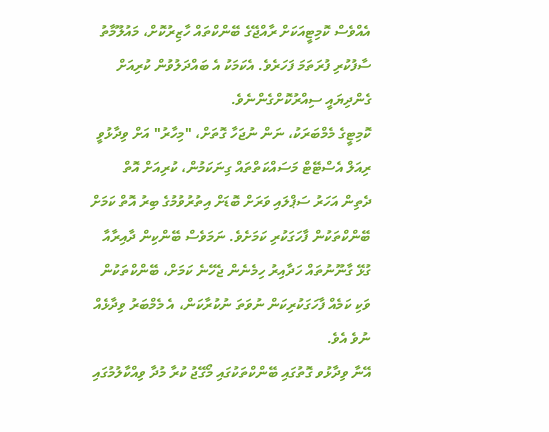އެއްވެސް ކޮމިޓީއަކަށް ރާއްޖޭގެ ބޭންކްތައް ހާޒިރުކޮށް، މައުލޫމާތު ސާފުކުރި ފުރަތަމަ ފަހަރެވެ. އެކަމަކު އެ ބައްދަލުވުން ކުރިއަށް ގެންދިޔައީ ސިއްރުކޮށްގެންނެވެ.
ކޮމިޓީގެ މެމްބަރަކު، ނަން ނުޖަހާ ގޮތަށް، "މިހާރު" އަށް ވިދާޅުވީ ރިއަލް އެސްޓޭޓް މަސައްކަތްތައް ގިނަކަމުން، ކުރިއަށް އޮތް ދެތިން އަހަރު ސަޕްލައި ވަރަށް ބޮޑަށް އިތުރުވުމުގެ ބިރު އޮތް ކަމަށް ބޭންކްތަކުން ފާހަގަކުރި ކަމަށެވެ. ނަމަވެސް ބޭންކިން ދާއިރާއާ ގުޅޭ ގާނޫނުތައް ހަދާއިރު ހިމެނެން ޖެހޭނެ ކަމަށް، ބޭންކްތަކުން ވަކި ކަމެއް ފާހަގަކުރިކަން ނުވަތަ ނުކުރާކަން، އެ މެމްބަރު ވިދާޅެއް ނުވެ އެވެ.
އޭނާ ވިދާޅުވ ގޮތުގައި ބޭންކްތަކުގައި މޯގޭޖު ކުރާ މުދާ ވިއްކާލުމުގައި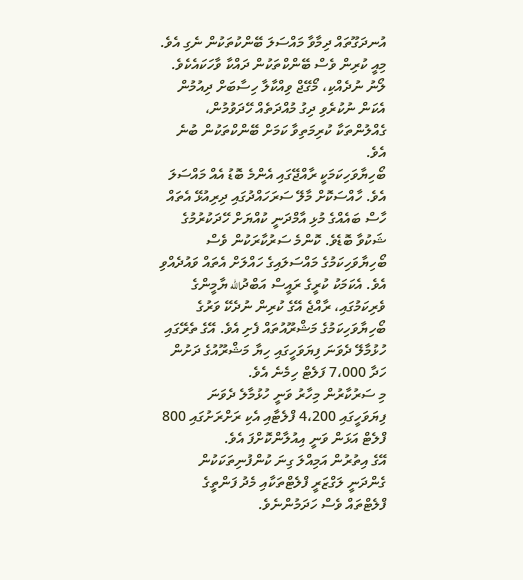އުނދަގޫތައް ދިމާވާ މައްސަލަ ބޭންކުތަކުން ނެގި އެވެ. މިއީ ކުރިން ވެސް ބޭންކްތަކުން ދައްކާ ވާހަކައެކެވެ. ލޯނު ނުދެއްކި، މޯގޭޖް ވިއްކާލާ ހިސާބަށް ދިއުމުން އެކަން ނުކުރެވި ދިގު މުއްދަތެއް ހޭދަވުމުން، ގެއްލުންތަކާ ކުރިމަތިވާ ކަމަށް ބޭންކްތަކުން ބުނެ އެވެ.
ބޯހިޔާވަހިކަމަކީ ރާއްޖޭގައި އެންމެ ބޮޑު އެއް މައްސަލަ އެވެ. ހާއްސަކޮށް މާލޭ ސަރަހައްދުގައި ދިރިއުޅޭ އެތައް ހާސް ބައެއްގެ މުޅި އާމްދަނީ ކުއްޔަށް ހޭދަކުރުމުގެ ޝަކުވާ ބޮޑެވެ. ކޮންމެ ސަރުކާރަކުން ވެސް ބޯހިޔާވަހިކަމުގެ މައްސަލައިގެ ހައްލަށް އެތައް ވައުދެއްވި އެވެ. އެކަމަކު ކުރީގެ ރައީސް އަބްދުالله ޔާމީންގެ ވެރިކަމުގައި، ރާއްޖެ އޭގެ ކުރިން ނުދެކޭ ވަރުގެ ބޯހިޔާވަހިކަމުގެ މަޝްރޫއުތައް ފެށި އެވެ. އޭގެ ތެރޭގައި ހުޅުމާލޭ ދެވަނަ ފިޔަވަހީގައި ހިޔާ މަޝްރޫއުގެ ދަށުން ހަދާ 7،000 ފަލެޓް ހިމެނެ އެވެ.
މި ސަރުކާރުން މިހާރު ވަނީ ހުޅުމާލެ ދެވަނަ ފިޔަވަހީގައި 4،200 ފްލެޓާއި އެކި ރަށްރަށުގައި 800 ފްލެޓް އަޅަން ވަނީ އިއުލާންކޮށްފަ އެވެ.
އޭގެ އިތުރުން އަމިއްލަ ގިނަ ކުންފުނިތަކަކުން ގެންދަނީ ލަގްޒަރީ ފްލެޓްތަކާއި މެދު ފަންތީގެ ފްލެޓްތައް ވެސް ހަދަމުންނެވެ.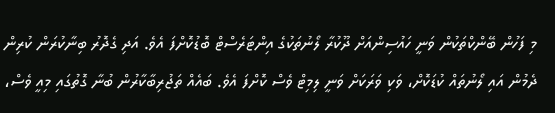މި ފަހުން ބޭންކްތަކުން ވަނީ ހައުސިންއަށް ދޫކުރާ ލޯނުތަކުގެ އިންޓަރެސްޓް ބޮޑުކޮށްފަ އެވެ. އަދި ގެދޮރު ބިނާކުރަން ކުރިން ދެމުން އައި ލޯނުތައް ކުޑަކޮށް، ވަކި ވަރަކަށް ވަނީ ލިމިޓް ވެސް ކޮށްފަ އެވެ. ބައެއް ތަޖުރިބާކާރުން ބުނާ ގޮތުގައި މިއީ ވެސް،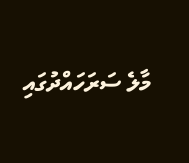މާލެ ސަރަހައްދުގައި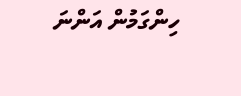ހިންގަމުން އަންނަ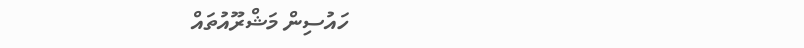ހައުސިން މަޝްރޫއުތައް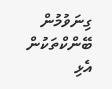ގިނަވުމުން ބޭންކްތަކުން އެޅި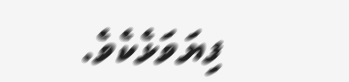ފިޔަވަޅެކެވެ.